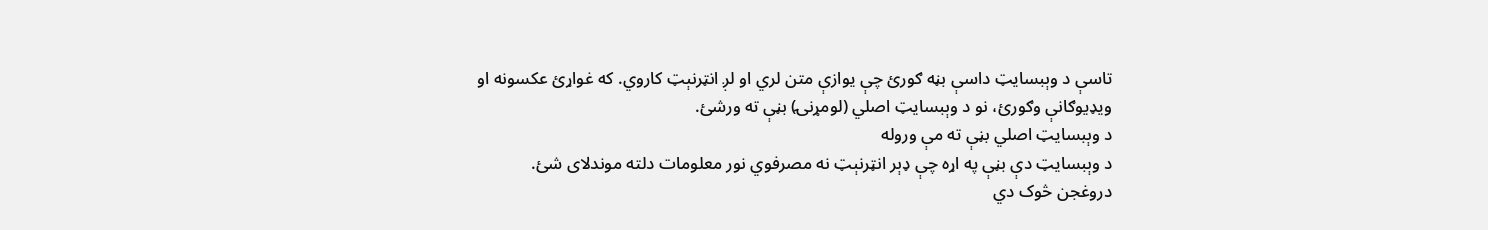تاسې د وېبسایټ داسې بڼه ګورئ چې یوازې متن لري او لږ انټرنېټ کاروي. که غواړئ عکسونه او ویډیوګانې وګورئ، نو د وېبسایټ اصلي (لومړنۍ) بڼې ته ورشئ.
د وېبسایټ اصلي بڼې ته مې وروله
د وېبسایټ دې بڼې په اړه چې ډېر انټرنېټ نه مصرفوي نور معلومات دلته موندلای شئ.
دروغجن څوک دي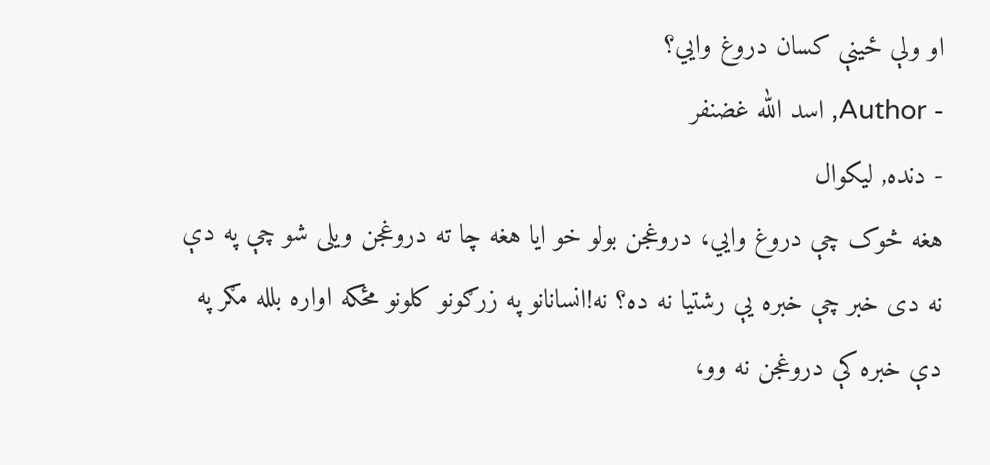او ولې ځینې کسان دروغ وايي؟
- Author, اسد الله غضنفر
- دنده, لیکوال
هغه څوک چې دروغ وایي، دروغجن بولو خو ایا هغه چا ته دروغجن ویلی شو چې په دې نه دی خبر چې خبره یې رشتیا نه ده؟ نه!انسانانو په زرګونو کلونو مځکه اواره بلله مګر په دې خبره کې دروغجن نه وو،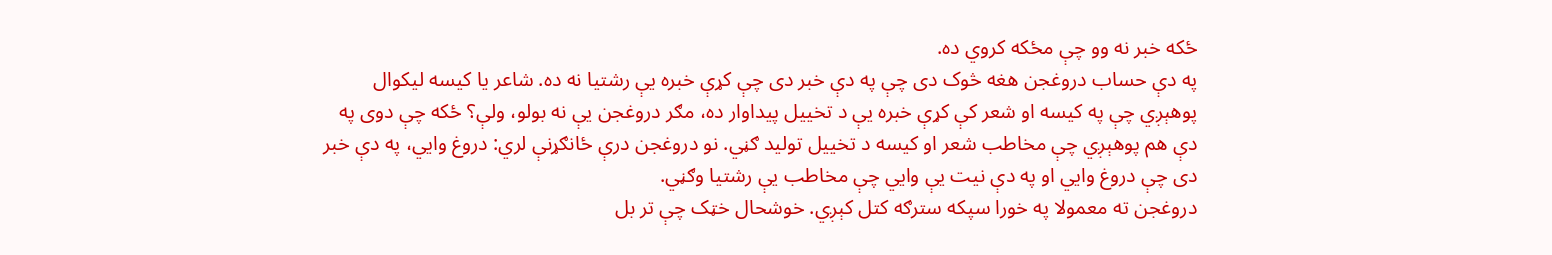ځکه خبر نه وو چې مځکه کروي ده.
په دې حساب دروغجن هغه څوک دی چې په دې خبر دی چې کړې خبره یې رشتیا نه ده. شاعر یا کیسه لیکوال پوهېږي چې په کیسه او شعر کې کړې خبره یې د تخییل پیداوار ده، مګر دروغجن یې نه بولو، ولې؟ ځکه چې دوی په دې هم پوهېږي چې مخاطب شعر او کیسه د تخییل تولید ګڼي. نو دروغجن درې ځانګړنې لري: دروغ وایي، په دې خبر دی چې دروغ وایي او په دې نیت یې وایي چې مخاطب یې رشتیا وګڼي.
دروغجن ته معمولا په خورا سپکه سترګه کتل کېږي. خوشحال خټک چې تر بل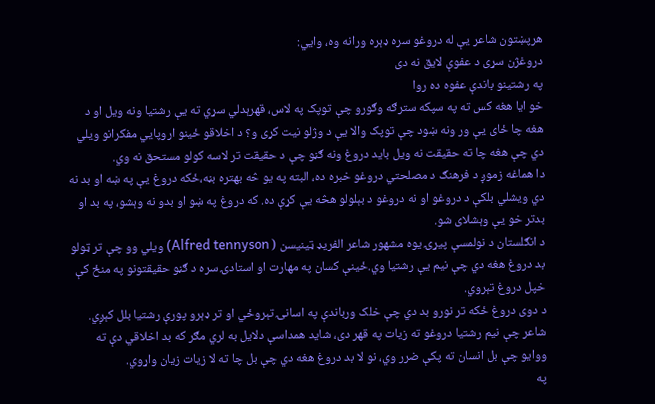هرپښتون شاعر یې له دروغو سره ډېره ورانه وه، وایي:
دروغژن سړی د عفوې لایق نه دی
په رشتینو باندې عفوه ده روا
خو ایا هغه کس ته په سپکه سترګه وګورو چې توپک په لاس، قهرېدلي سړي ته یې رشتیا ونه ویل او د هغه چا ځای یې ور ونه ښود چې توپک والا یې د وژلو نیت کړی و؟ د اخلاقو ځینو اروپایي مفکرانو ویلي دي چې هغه چا ته حقیقت نه ویل باید دروغ ونه ګڼو چې د حقیقت تر لاسه کولو مستحق نه وي.
دا هماغه زموږ د فرهنګ د مصلحتي دروغو خبره ده، البته په یو څه بهتره بڼه،ځکه دروغ یې په ښه او بد نه دي ویشلي بلکې د دروغو او نه دروغو د بېلولو هڅه یې کړې ده. که دروغ په ښو او بدو نه وېشو، په بد او بدتر خو یې وېشلای شو.
د انګلستان د نولمسې پیړۍ یوه مشهور شاعر الفریډ ټینیسن ( Alfred tennyson) ویلي وو چې تر ټولو بد دروغ هغه دي چې نیم یې رشتیا وي.ځینې کسان په مهارت او استادۍ سره د ګڼو حقیقتونو په منځ کې خپل دروغ تېروي.
د دوی دروغ ځکه تر نورو بد دي چې خلک ورباندې په اسانۍ تېروځي او تر ډېرو پورې رشتیا بلل کېږي. شاعر چې نیم رشتیا دروغو ته زیات په قهر دی، شاید همداسې دلایل به لري مګر که بد اخلاقي دې ته ووایو چې بل انسان ته پکې ضرر وي، نو لا بد دروغ هغه دي چې بل چا ته لا زیات زیان واړوي.
په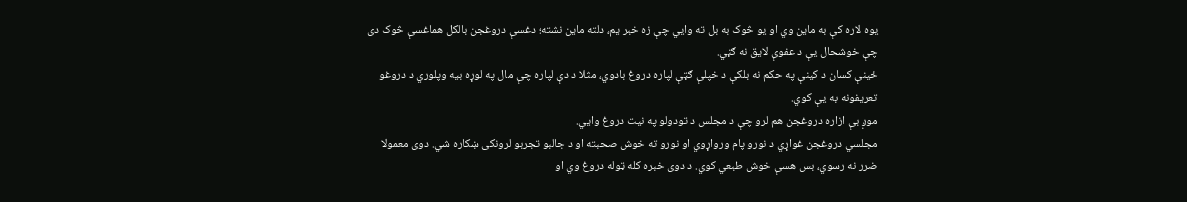یوه لاره کې به ماین وي او یو څوک به بل ته وایي چې زه خبر یم، دلته ماین نشته؛ دغسې دروغجن بالکل هماغسې څوک دی چې خوشحال یې د عفوې لایق نه ګڼي.
ځینې کسان د کینې په حکم نه بلکې د خپلې ګټې لپاره دروغ بادوي، مثلا د دې لپاره چې مال په لوړه بیه وپلوري د دروغو تعریفونه به یې کوي.
موږ بې ازاره دروغجن هم لرو چې د مجلس د تودولو په نیت دروغ وایي.
مجلسي دروغجن غواړي د نورو پام ورواړوي او نورو ته خوش صحبته او د جالبو تجربو لرونکی ښکاره شي. دوی معمولا ضرر نه رسوي، بس هسې خوش طبعي کوي. د دوی خبره کله ټوله دروغ وي او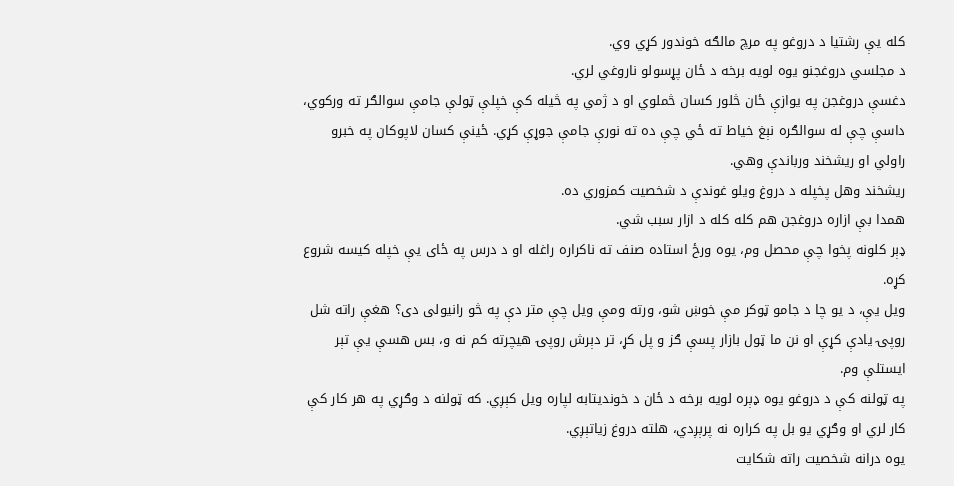کله یې رشتیا د دروغو په مرچ مالګه خوندور کړي وي.
د مجلسي دروغجنو یوه لویه برخه د ځان پړسولو ناروغي لري.
دغسې دروغجن په یوازې ځان څلور کسان څملوي او د ژمي په څیله کې خپلې ټولې جامې سوالګر ته ورکوي، داسې چې له سوالګره نېغ خیاط ته ځي چې ده ته نورې جامې جوړې کړي. ځینې کسان لاپوکان په خبرو راولي او ریشخند ورباندې وهي.
ریشخند وهل پخپله د دروغ ویلو غوندې د شخصیت کمزوري ده.
همدا بې ازاره دروغجن هم کله کله د ازار سبب شي.
ډېر کلونه پخوا چې محصل وم، یوه ورځ استاده صنف ته ناکراره راغله او د درس په ځای یې خپله کیسه شروع کړه.
ویل یې، د یو چا د جامو ټوکر مې خوښ شو، ورته ومې ویل چې متر دې په څو رانیولی دی؟ هغې راته شل روپۍ یادې کړې او نن ما ټول بازار پسې ګز و پل کړ، تر دېرش روپۍ هیچرته کم نه و، بس هسې یې تېر ایستلې وم.
په ټولنه کې د دروغو یوه ډېره لویه برخه د ځان د خوندیتابه لپاره ویل کېږي. که ټولنه د وګړي په هر کار کې کار لري او وګړي یو بل په کراره نه پرېږدي، هلته دروغ زیاتېږي.
یوه درانه شخصیت راته شکایت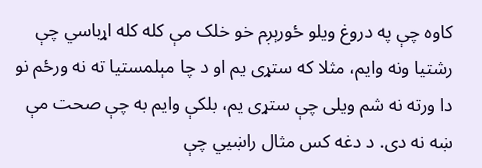کاوه چې په دروغ ویلو ځورېږم خو خلک مې کله کله اړباسي چې رشتیا ونه وایم، مثلا که ستړی یم او د چا مېلمستیا ته نه ورځم نو دا ورته نه شم ویلی چې ستړی یم، بلکې وایم به چې صحت مې ښه نه دی. د دغه کس مثال راښیي چې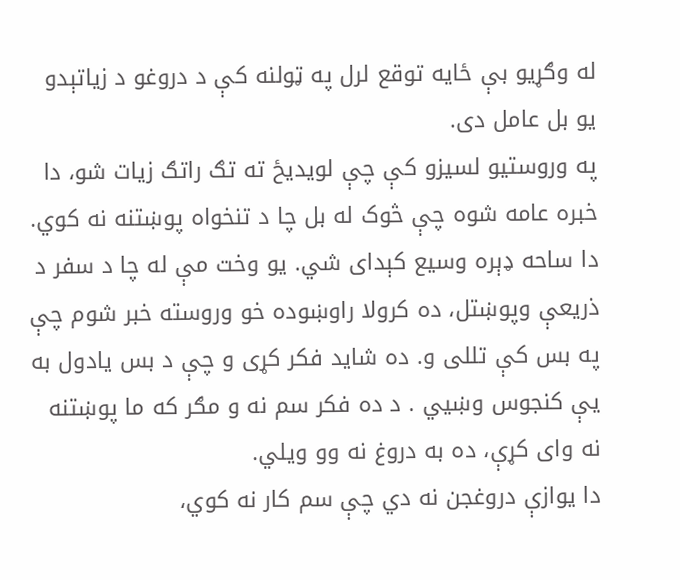له وګړیو بې ځایه توقع لرل په ټولنه کې د دروغو د زیاتېدو یو بل عامل دی.
په وروستیو لسیزو کې چې لویدیځ ته تګ راتګ زیات شو، دا خبره عامه شوه چې څوک له بل چا د تنخواه پوښتنه نه کوي. دا ساحه ډېره وسیع کېدای شي. یو وخت مې له چا د سفر د ذریعې وپوښتل، ده کرولا راوښوده خو وروسته خبر شوم چې په بس کې تللی و. ده شاید فکر کړی و چې د بس یادول به یې کنجوس وښیي . د ده فکر سم نه و مګر که ما پوښتنه نه وای کړې، ده به دروغ نه وو ویلي.
دا یوازې دروغجن نه دي چې سم کار نه کوي،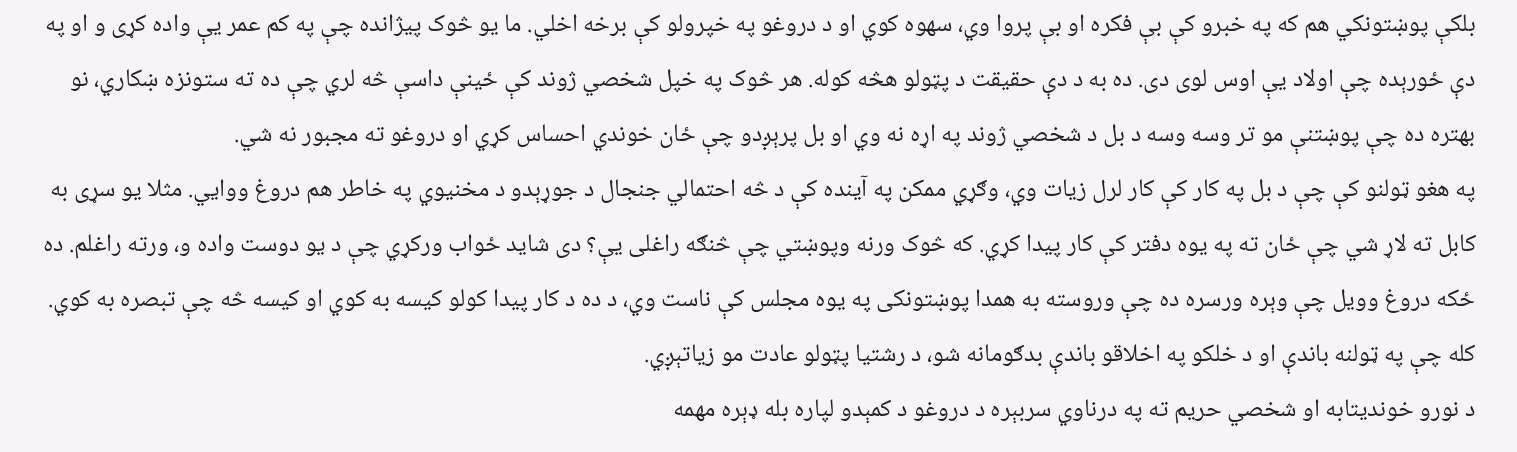بلکې پوښتونکي هم که په خبرو کې بې فکره او بې پروا وي، سهوه کوي او د دروغو په خپرولو کې برخه اخلي. ما یو څوک پیژانده چې په کم عمر یې واده کړی و او په دې ځورېده چې اولاد یې اوس لوی دی. ده به د دې حقیقت د پټولو هڅه کوله. هر څوک په خپل شخصي ژوند کې ځینې داسې څه لري چې ده ته ستونزه ښکاري، نو بهتره ده چې پوښتنې مو تر وسه وسه د بل د شخصي ژوند په اړه نه وي او بل پرېږدو چې ځان خوندي احساس کړي او دروغو ته مجبور نه شي.
په هغو ټولنو کې چې د بل په کار کې کار لرل زیات وي، وګړي ممکن په آینده کې د څه احتمالي جنجال د جوړېدو د مخنیوي په خاطر هم دروغ ووایي. مثلا یو سړی به کابل ته لاړ شي چې ځان ته په یوه دفتر کې کار پیدا کړي. که څوک ورنه وپوښتي چې څنګه راغلی یې؟ دی شاید ځواب ورکړي چې د یو دوست واده و، ورته راغلم. ده ځکه دروغ وویل چې وېره ورسره ده چې وروسته به همدا پوښتونکی په یوه مجلس کې ناست وي، د ده د کار پیدا کولو کیسه به کوي او کیسه څه چې تبصره به کوي. کله چې په ټولنه باندې او د خلکو په اخلاقو باندې بدګومانه شو، د رشتیا پټولو عادت مو زیاتېږي.
د نورو خوندیتابه او شخصي حریم ته په درناوي سربېره د دروغو د کمېدو لپاره بله ډېره مهمه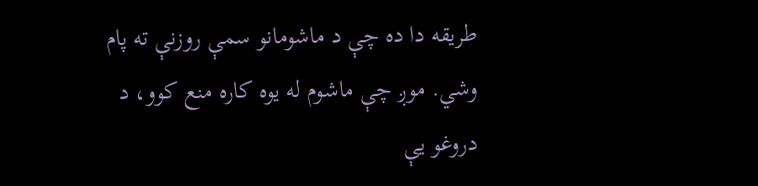طریقه دا ده چې د ماشومانو سمې روزنې ته پام وشي. موږ چې ماشوم له یوه کاره منع کوو، د دروغو یې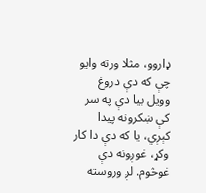ډاروو، مثلا ورته وایو چې که دې دروغ وویل بیا دې په سر کې ښکرونه پیدا کېږي، یا که دې دا کار وکړ، غوږونه دې غوڅوم. لږ وروسته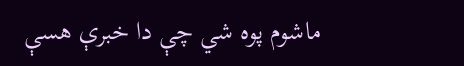ماشوم پوه شي چې دا خبرې هسې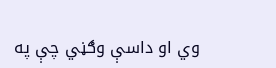وي او داسې وګڼي چې په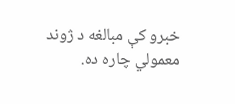خبرو کې مبالغه د ژوند معمولي چاره ده.